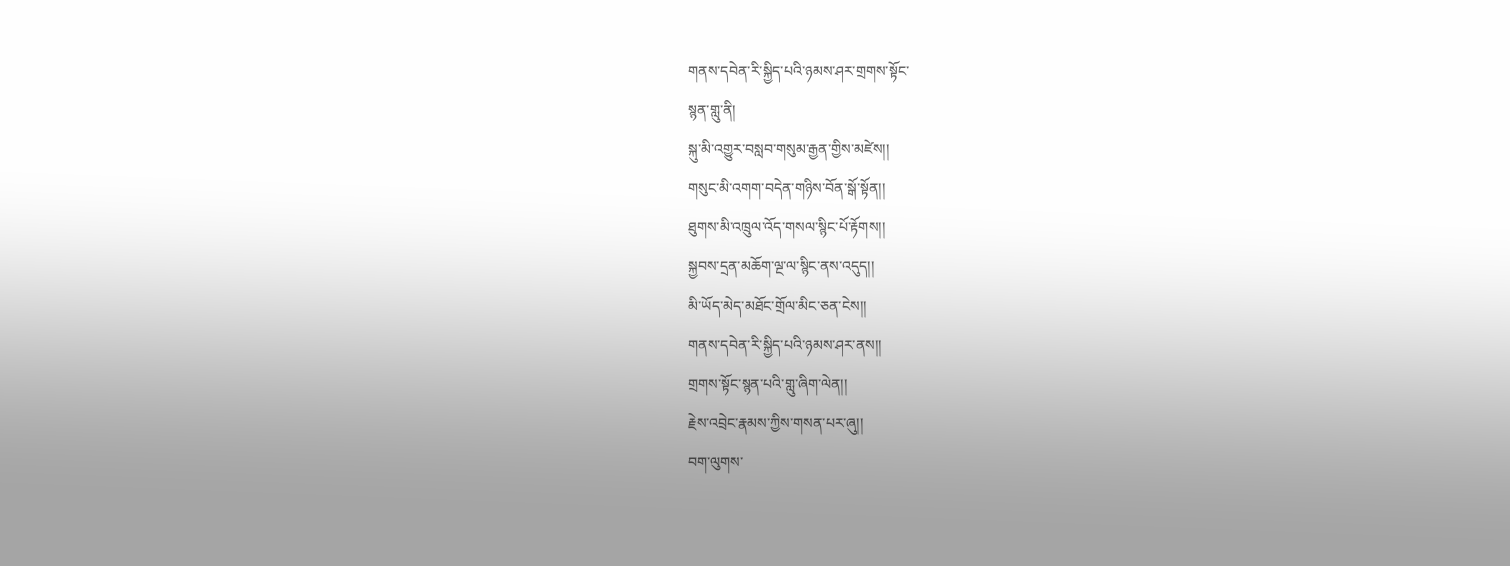གནས་དབེན་རི་སྐྱིད་པའི་ཉམས་ཤར་གྲགས་སྟོང་
སྙན་གླུ་ནི།
སྐུ་མི་འགྱུར་བསླབ་གསུམ་རྒྱན་གྱིས་མཛེས།།
གསུང་མི་འགག་བདེན་གཉིས་བོན་སྒོ་སྟོན།།
ཐུགས་མི་འཁྲུལ་འོད་གསལ་སྙིང་པོ་རྟོགས།།
སྐྱབས་དྲན་མཆོག་ལྔ་ལ་སྙིང་ནས་འདུད།།
མི་ཡོད་མེད་མཐོང་གྲོལ་མིང་ཅན་ངེས།།
གནས་དབེན་རི་སྐྱིད་པའི་ཉམས་ཤར་ནས།།
གྲགས་སྟོང་སྙན་པའི་གླུ་ཞིག་ལེན།།
རྗེས་འབྲེང་རྣམས་ཀྱིས་གསན་པར་ཞུ།།
བག་ལུགས་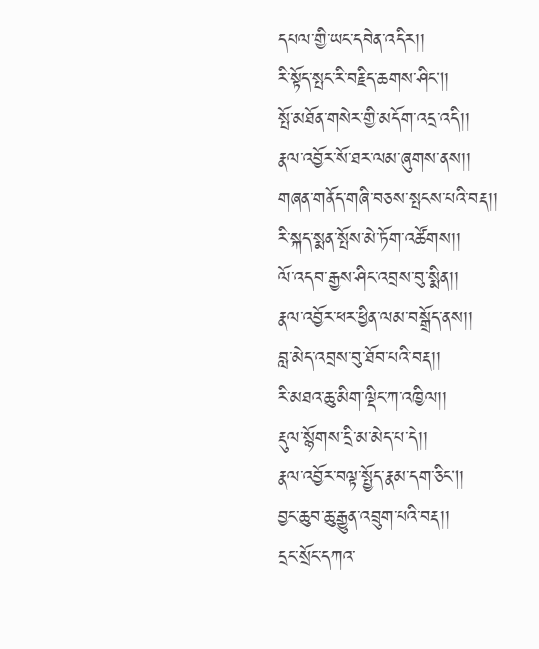དཔལ་གྱི་ཡང་དབེན་འདིར།།
རི་སྟོད་སྤང་རི་བརྗིད་ཆགས་ཤིང།།
སྤོ་མཐོན་གསེར་གྱི་མདོག་འདྲ་འདི།།
རྣལ་འབྱོར་སོ་ཐར་ལམ་ཞུགས་ནས།།
གཞན་གནོད་གཞི་བཅས་སྤངས་པའི་བརྡ།།
རི་སྐད་སྨན་སྤོས་མེ་ཏོག་འཚོགས།།
ལོ་འདབ་རྒྱས་ཤིང་འབྲས་བུ་སྨིན།།
རྣལ་འབྱོར་ཕར་ཕྱིན་ལམ་བསྒྲོད་ནས།།
བླ་མེད་འབྲས་བུ་ཐོབ་པའི་བརྡ།།
རི་མཐའ་ཆུ་མིག་ལྡིང་ཀ་འཁྱིལ།།
རྡུལ་སྙོགས་དྲི་མ་མེད་པ་དེ།།
རྣལ་འབྱོར་བལྟ་སྤྱོད་རྣམ་དག་ཅིང།།
བྱང་ཆུབ་ཆུ་རྒྱུན་འབྲུག་པའི་བརྡ།།
དྲང་སྲོང་དཀའ་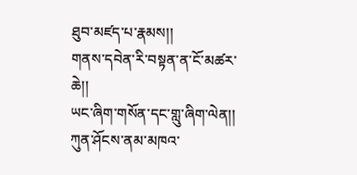ཐུབ་མཛད་པ་རྣམས།།
གནས་དབེན་རི་བསྟན་ན་ངོ་མཚར་ཆེ།།
ཡང་ཞིག་གསོན་དང་གླུ་ཞིག་ལེན།།
ཀུན་ཤོངས་ནམ་མཁའ་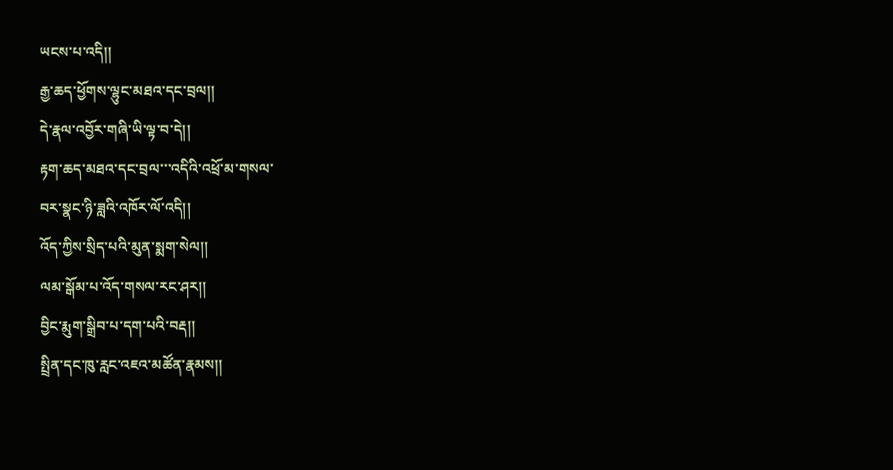ཡངས་པ་འདི།།
རྒྱ་ཆད་ཕྱོགས་ལྷུང་མཐའ་དང་བྲལ།།
དེ་རྣལ་འབྱོར་གཞི་ཡི་ལྟ་བ་དེ།།
རྟག་ཆད་མཐའ་དང་བྲལ་་་འདིའི་འཕྲོ་མ་གསལ་
བར་སྣང་ཉི་ཟླའི་འཁོར་ལོ་འདི།།
འོད་ཀྱིས་སྲིད་པའི་མུན་སྨག་སེལ།།
ལམ་སྒོམ་པ་འོད་གསལ་རང་ཤར།།
བྱིང་རྨུག་སྒྲིབ་པ་དག་པའི་བརྡ།།
སྤྲིན་དང་ཁུ་རླང་འཇའ་མཚོན་རྣམས།།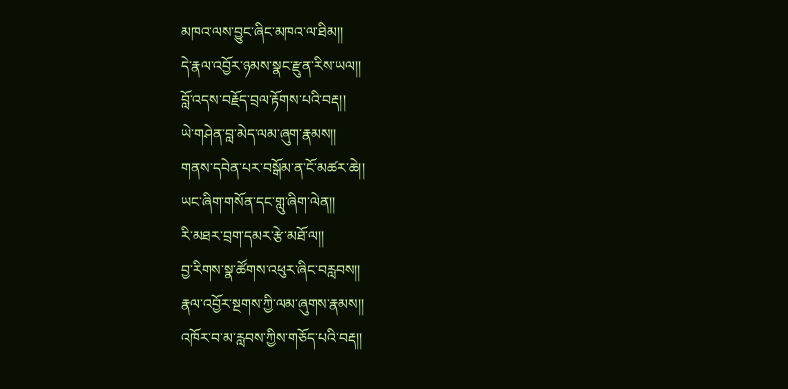མཁའ་ལས་བྱུང་ཞིང་མཁའ་ལ་ཐིམ།།
དེ་རྣལ་འབྱོར་ཉམས་སྣང་རྫུན་རིས་ཡལ།།
བློ་འདས་བརྗོད་བྲལ་རྟོགས་པའི་བརྡ།།
ཡེ་གཤེན་བླ་མེད་ལམ་ཞུག་རྣམས།།
གནས་དབེན་པར་བསྒོམ་ན་ངོ་མཚར་ཆེ།།
ཡང་ཞིག་གསོན་དང་གླུ་ཞིག་ལེན།།
རི་མཐར་བྲག་དམར་རྩེ་མཐོ་ལ།།
བྱ་རིགས་སྣ་ཚོགས་འཕུར་ཞིང་བརླབས།།
རྣལ་འབྱོར་སྔགས་ཀྱི་ལམ་ཞུགས་རྣམས།།
འཁོར་བ་མ་རླབས་ཀྱིས་གཅོད་པའི་བརྡ།།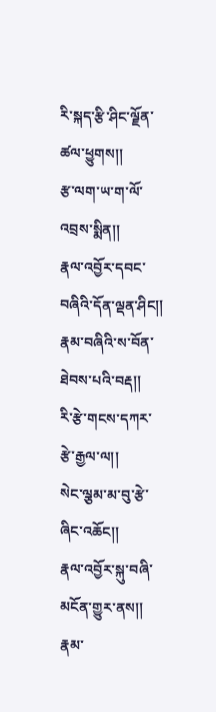རི་སྐད་རྩི་ཤིང་ལྗོན་ཚལ་ཕྱུགས།།
རྩ་ལག་ཡ་ག་ལོ་འབྲས་སྨིན།།
རྣལ་འབྱོར་དབང་བཞིའི་དོན་ལྡན་ཤིང།།
རྣམ་བཞིའི་ས་བོན་ཐེབས་པའི་བརྡ།།
རི་རྩེ་གངས་དཀར་རྩེ་རྒྱལ་ལ།།
སེང་ལྕམ་མ་བུ་རྩེ་ཞིང་འཆོང།།
རྣལ་འབྱོར་སྐུ་བཞི་མངོན་གྱུར་ནས།།
རྣམ་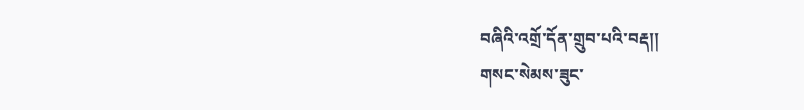བཞིའི་འགྲོ་དོན་གྲུབ་པའི་བརྡ།།
གསང་སེམས་ཟུང་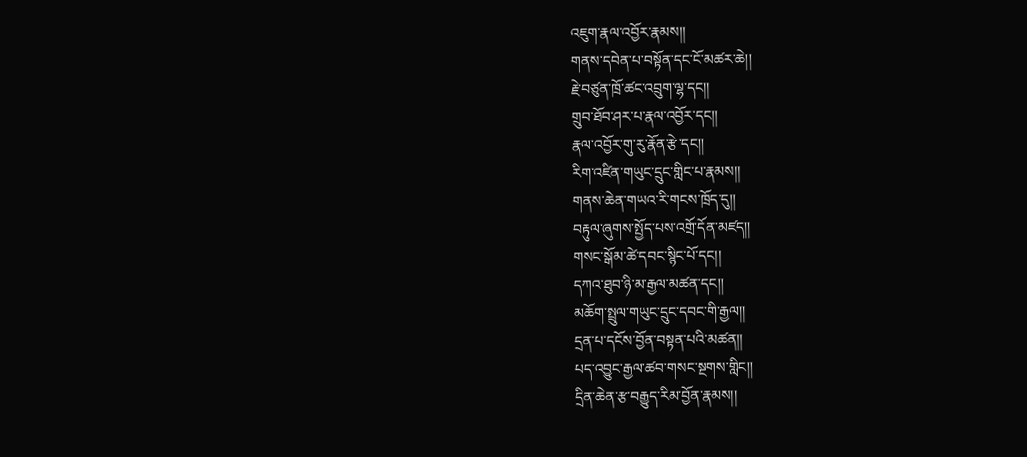འཇུག་རྣལ་འབྱོར་རྣམས།།
གནས་དབེན་པ་བསྟོན་དང་ངོ་མཚར་ཆེ།།
རྗེ་བཙུན་ཁྲོ་ཚང་འབྲུག་ལྷ་དང།།
གྲུབ་ཐོབ་ཤར་པ་རྣལ་འབྱོར་དང།།
རྣལ་འབྱོར་གུ་རུ་རྣོན་རྩེ་དང།།
རིག་འཛིན་གཡུང་དྲུང་གླིང་པ་རྣམས།།
གནས་ཆེན་གཡའ་རི་གངས་ཁྲོད་དུ།།
བརྟུལ་ཞུགས་སྤྱོད་པས་འགྲོ་དོན་མཛད།།
གསང་སྒོམ་ཚེ་དབང་སྙིང་པོ་དང།།
དཀའ་ཐུབ་ཉི་མ་རྒྱལ་མཚན་དང།།
མཆོག་སྤྲུལ་གཡུང་དྲུང་དབང་གི་རྒྱལ།།
དྲན་པ་དངོས་བྱོན་བསྟན་པའི་མཚན།།
པད་འབྱུང་རྒྱལ་ཚབ་གསང་སྔགས་གླིང།།
དྲིན་ཆེན་རྩ་བརྒྱུད་རིམ་བྱོན་རྣམས།།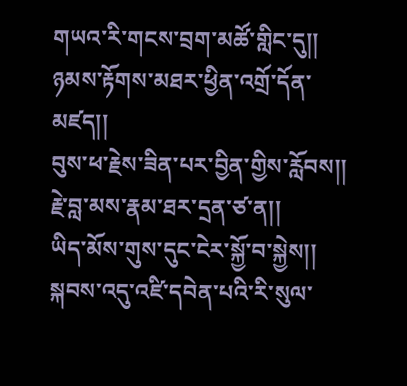གཡའ་རི་གངས་བྲག་མཚོ་གླིང་དུ།།
ཉམས་རྟོགས་མཐར་ཕྱིན་འགྲོ་དོན་མཛད།།
བུས་ཕ་རྗེས་ཟིན་པར་བྱིན་གྱིས་རློབས།།
རྗེ་བླ་མས་རྣམ་ཐར་དྲན་ཙ་ན།།
ཡིད་མོས་གུས་དུང་ངེར་སྐྱོ་བ་སྐྱེས།།
སྐབས་འདུ་འཛི་དབེན་པའི་རི་སུལ་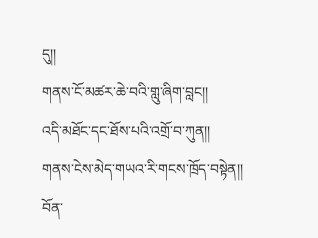དུ།།
གནས་ངོ་མཚར་ཆེ་བའི་གླུ་ཞིག་བླང།།
འདི་མཐོང་དང་ཐོས་པའི་འགྲོ་བ་ཀུན།།
གནས་ངེས་མེད་གཡའ་རི་གངས་ཁྲོད་བསྟེན།།
བོན་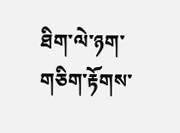ཐིག་ལེ་ཉག་གཅིག་རྟོགས་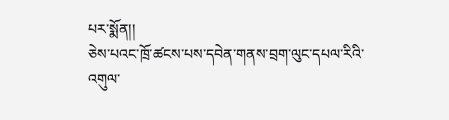པར་སྨོན།།
ཅེས་པའང་ཁྲོ་ཚངས་པས་དབེན་གནས་བྲག་ལུང་དཔལ་རིའི་འགུལ་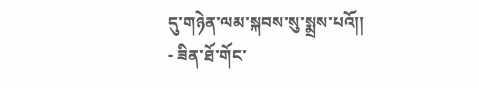དུ་གཉེན་ལམ་སྐབས་སུ་སྨྲས་པའོ།།
- ཟིན་ཐོ་གོང་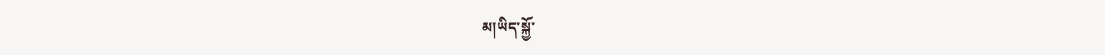མ།ཡིད་སྐྱོ་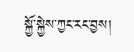སྐྱོ་སྐྱེས་ཀྱང་རང་བྱས།